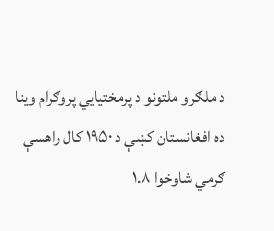د ملګرو ملتونو د پرمختيايي پروګرام وينا ده افغانستان کښې د ۱۹۵۰ کال راهسې ګرمي شاوخوا ۱.۸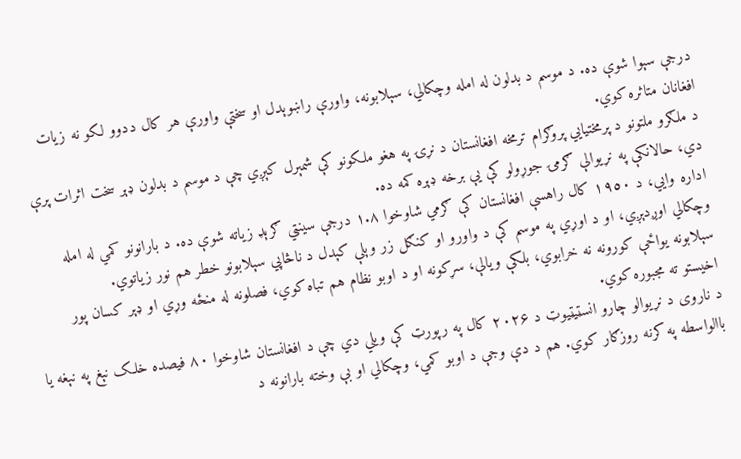درجې سېوا شوې ده. د موسم د بدلون له امله وچکالي، سېلابونه، واورې راښوېدل او سختې واورې هر کال ددوو لکو نه زيات افغانان متاثره کوي.
د ملګرو ملتونو د پرمختيايي پروګرام ترمخه افغانستان د نړۍ په هغو ملکونو کې شمېرل کېږي چې د موسم د بدلون ډېر سخت اثرات پرې دي، حالانکې په نړيوالې ګرمۍ جوړولو کې يې برخه ډېره کمه ده.
اداره وايي، د ١٩٥٠ کال راهسې افغانستان کې ګرمي شاوخوا ۱.۸ درجې سينټي ګرېډ زياته شوې ده. د بارانونو کمي له امله وچکالي اوږدېږي، او د اوړي په موسم کې د واورو او کنګل زر وېلې کېدل د ناڅاپي سېلابونو خطر هم نور زياتوي.
سېلابونه يواځې کورونه نه خرابوي، بلکې ويالې، سړکونه او د اوبو نظام هم تباه کوي، فصلونه له منځه وړي او ډېر کسان پور اخيستو ته مجبوره کوي.
د ناروى د نړيوالو چارو انسټيټيوټ د ۲۰۲۶ کال په رپورټ کې ويلي دي چې د افغانستان شاوخوا ۸۰ فيصده خلک نېغ په نېغه يا باالواسطه په کرنه روزګار کوي. هم د دې وجې د اوبو کمي، وچکالي او بې وخته بارانونه د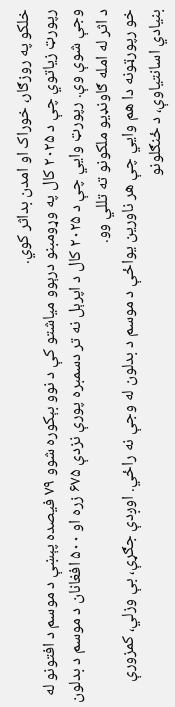خلکو په روزګار، خوراک او امدن بداثر کوي.
رپورټ زياتوي چې د ۲۰۲۵ کال په وړومبنو درېوو مياشتو کې د نوو بېکوره شوو ۷۹ فيصده پېښې د موسم د افتونو له وجې شوې وې. رپورټ وايي چې د ۲۰۲۵ کال د اپرېل نه تر دسمبره پورې نزدې ۶۷۵ زره او ۵۰۰ افغانان د موسم د بدلون د اثر له امله ګاونډيو ملکونو ته تللي وو.
خو رپورټونه دا هم وايي چې هر ناورين يواځې د موسم د بدلون له وجې نه راځي. اوږدې جګړې، بې وزلي، کمزورې بنيادي اسانتياوې، د ځنګلونو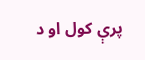پرې کول او د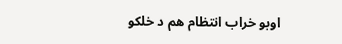اوبو خراب انتظام هم د خلکو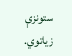ستونزې زياتوي.